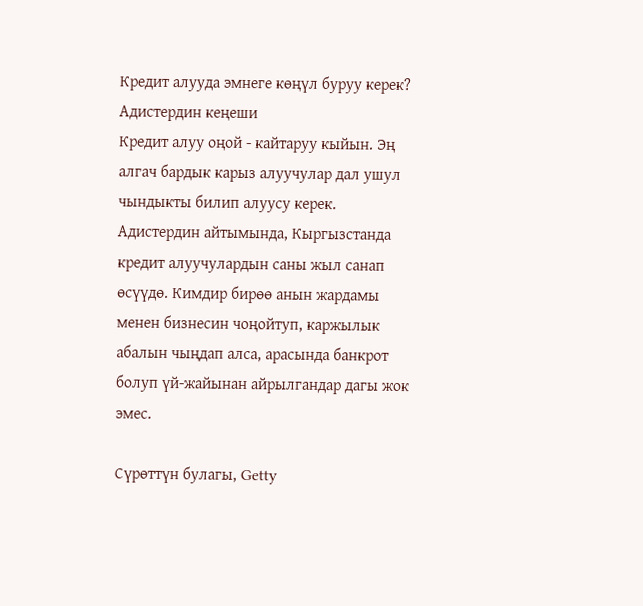Кредит алууда эмнеге көңүл буруу керек? Адистердин кеңеши
Кредит алуу оңой - кайтаруу кыйын. Эң алгач бардык карыз алуучулар дал ушул чындыкты билип алуусу керек. Адистердин айтымында, Кыргызстанда кредит алуучулардын саны жыл санап өсүүдө. Кимдир бирөө анын жардамы менен бизнесин чоңойтуп, каржылык абалын чыңдап алса, арасында банкрот болуп үй-жайынан айрылгандар дагы жок эмес.

Сүрөттүн булагы, Getty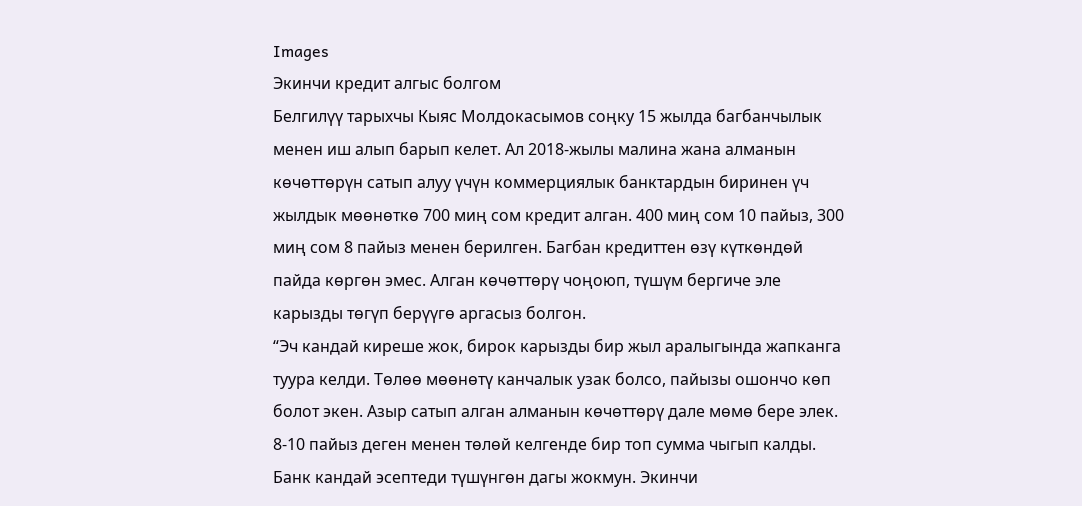Images
Экинчи кредит алгыс болгом
Белгилүү тарыхчы Кыяс Молдокасымов соңку 15 жылда багбанчылык менен иш алып барып келет. Ал 2018-жылы малина жана алманын көчөттөрүн сатып алуу үчүн коммерциялык банктардын биринен үч жылдык мөөнөткө 700 миң сом кредит алган. 400 миң сом 10 пайыз, 300 миң сом 8 пайыз менен берилген. Багбан кредиттен өзү күткөндөй пайда көргөн эмес. Алган көчөттөрү чоңоюп, түшүм бергиче эле карызды төгүп берүүгө аргасыз болгон.
“Эч кандай киреше жок, бирок карызды бир жыл аралыгында жапканга туура келди. Төлөө мөөнөтү канчалык узак болсо, пайызы ошончо көп болот экен. Азыр сатып алган алманын көчөттөрү дале мөмө бере элек. 8-10 пайыз деген менен төлөй келгенде бир топ сумма чыгып калды. Банк кандай эсептеди түшүнгөн дагы жокмун. Экинчи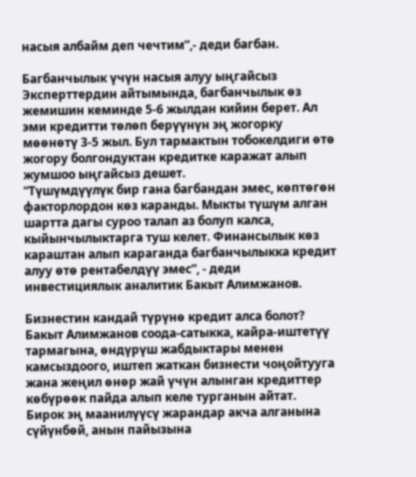насыя албайм деп чечтим”,- деди багбан.

Багбанчылык үчүн насыя алуу ыңгайсыз
Эксперттердин айтымында, багбанчылык өз жемишин кеминде 5-6 жылдан кийин берет. Ал эми кредитти төлөп берүүнүн эң жогорку мөөнөтү 3-5 жыл. Бул тармактын тобокелдиги өтө жогору болгондуктан кредитке каражат алып жумшоо ыңгайсыз дешет.
“Түшүмдүүлүк бир гана багбандан эмес, көптөгөн факторлордон көз каранды. Мыкты түшүм алган шартта дагы суроо талап аз болуп калса, кыйынчылыктарга туш келет. Финансылык көз караштан алып караганда багбанчылыкка кредит алуу өтө рентабелдүү эмес”, - деди инвестициялык аналитик Бакыт Алимжанов.

Бизнестин кандай түрүнө кредит алса болот?
Бакыт Алимжанов соода-сатыкка, кайра-иштетүү тармагына, өндүрүш жабдыктары менен камсыздоого, иштеп жаткан бизнести чоңойтууга жана жеңил өнөр жай үчүн алынган кредиттер көбүрөөк пайда алып келе турганын айтат.
Бирок эң маанилүүсү жарандар акча алганына сүйүнбөй, анын пайызына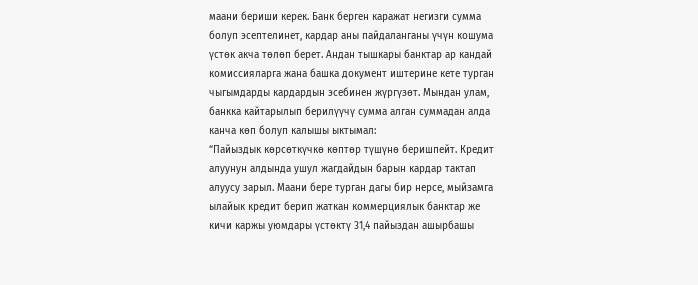маани бериши керек. Банк берген каражат негизги сумма болуп эсептелинет, кардар аны пайдаланганы үчүн кошума үстөк акча төлөп берет. Андан тышкары банктар ар кандай комиссияларга жана башка документ иштерине кете турган чыгымдарды кардардын эсебинен жүргүзөт. Мындан улам, банкка кайтарылып берилүүчү сумма алган суммадан алда канча көп болуп калышы ыктымал:
“Пайыздык көрсөткүчкө көптөр түшүнө беришпейт. Кредит алуунун алдында ушул жагдайдын барын кардар тактап алуусу зарыл. Маани бере турган дагы бир нерсе, мыйзамга ылайык кредит берип жаткан коммерциялык банктар же кичи каржы уюмдары үстөктү 31,4 пайыздан ашырбашы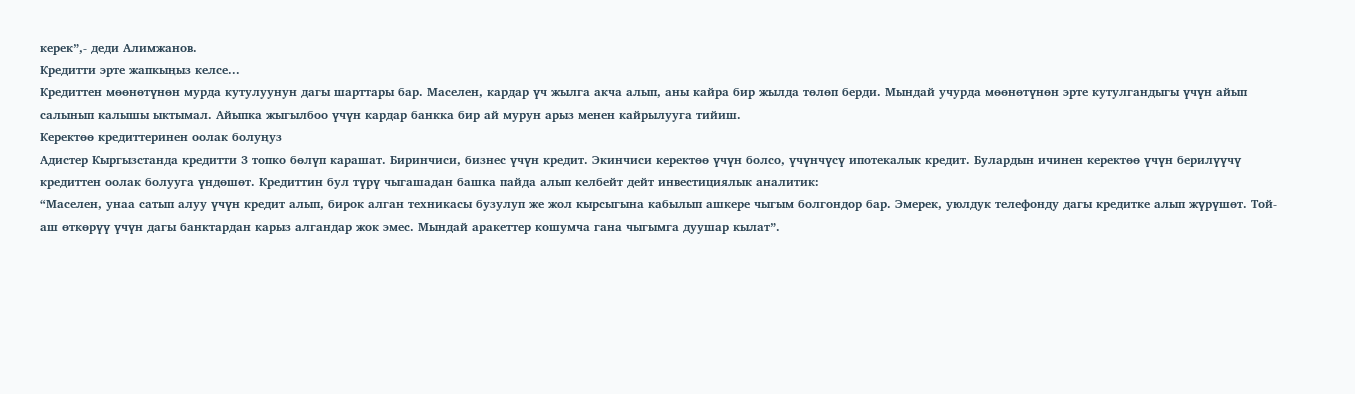керек”,- деди Алимжанов.
Кредитти эрте жапкыңыз келсе...
Кредиттен мөөнөтүнөн мурда кутулуунун дагы шарттары бар. Маселен, кардар үч жылга акча алып, аны кайра бир жылда төлөп берди. Мындай учурда мөөнөтүнөн эрте кутулгандыгы үчүн айып салынып калышы ыктымал. Айыпка жыгылбоо үчүн кардар банкка бир ай мурун арыз менен кайрылууга тийиш.
Керектөө кредиттеринен оолак болуңуз
Адистер Кыргызстанда кредитти 3 топко бөлүп карашат. Биринчиси, бизнес үчүн кредит. Экинчиси керектөө үчүн болсо, үчүнчүсү ипотекалык кредит. Булардын ичинен керектөө үчүн берилүүчү кредиттен оолак болууга үндөшөт. Кредиттин бул түрү чыгашадан башка пайда алып келбейт дейт инвестициялык аналитик:
“Маселен, унаа сатып алуу үчүн кредит алып, бирок алган техникасы бузулуп же жол кырсыгына кабылып ашкере чыгым болгондор бар. Эмерек, уюлдук телефонду дагы кредитке алып жүрүшөт. Той-аш өткөрүү үчүн дагы банктардан карыз алгандар жок эмес. Мындай аракеттер кошумча гана чыгымга дуушар кылат”.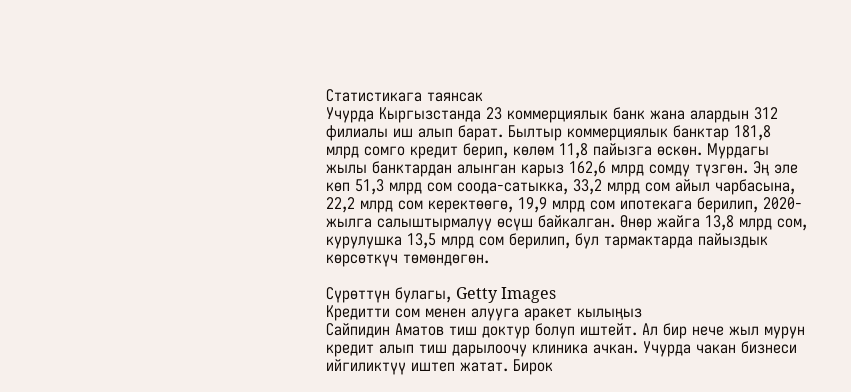Статистикага таянсак
Учурда Кыргызстанда 23 коммерциялык банк жана алардын 312 филиалы иш алып барат. Былтыр коммерциялык банктар 181,8 млрд сомго кредит берип, көлөм 11,8 пайызга өскөн. Мурдагы жылы банктардан алынган карыз 162,6 млрд сомду түзгөн. Эң эле көп 51,3 млрд сом соода-сатыкка, 33,2 млрд сом айыл чарбасына, 22,2 млрд сом керектөөгө, 19,9 млрд сом ипотекага берилип, 2020-жылга салыштырмалуу өсүш байкалган. Өнөр жайга 13,8 млрд сом, курулушка 13,5 млрд сом берилип, бул тармактарда пайыздык көрсөткүч төмөндөгөн.

Сүрөттүн булагы, Getty Images
Кредитти сом менен алууга аракет кылыңыз
Сайпидин Аматов тиш доктур болуп иштейт. Ал бир нече жыл мурун кредит алып тиш дарылоочу клиника ачкан. Учурда чакан бизнеси ийгиликтүү иштеп жатат. Бирок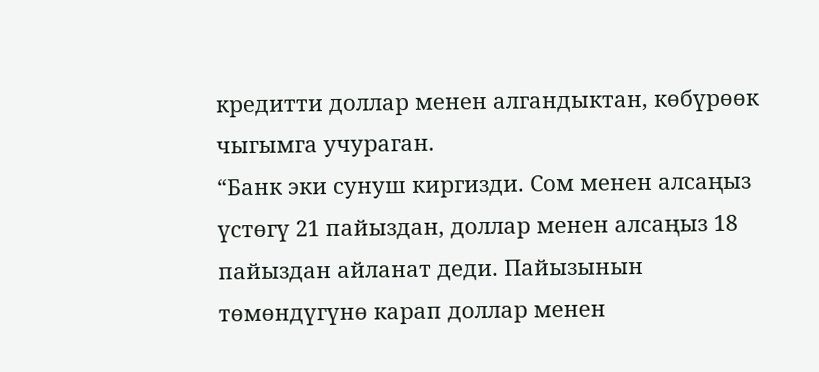кредитти доллар менен алгандыктан, көбүрөөк чыгымга учураган.
“Банк эки сунуш киргизди. Сом менен алсаңыз үстөгү 21 пайыздан, доллар менен алсаңыз 18 пайыздан айланат деди. Пайызынын төмөндүгүнө карап доллар менен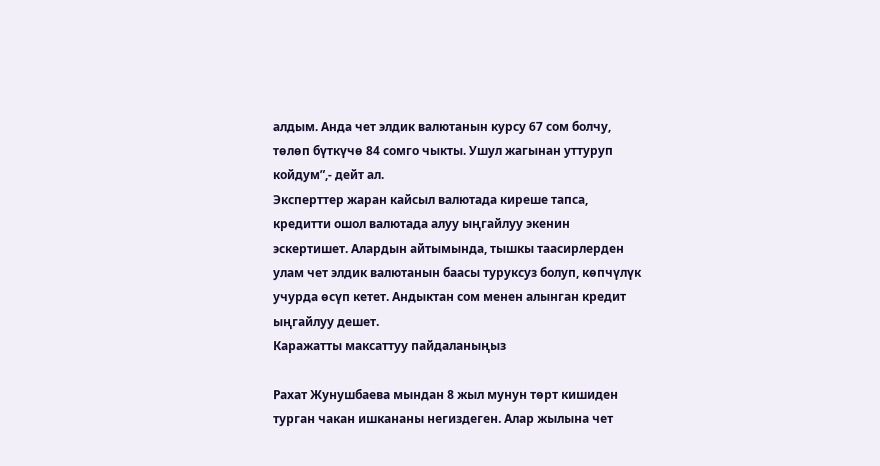алдым. Анда чет элдик валютанын курсу 67 сом болчу, төлөп бүткүчө 84 сомго чыкты. Ушул жагынан уттуруп койдум”,- дейт ал.
Эксперттер жаран кайсыл валютада киреше тапса, кредитти ошол валютада алуу ыңгайлуу экенин эскертишет. Алардын айтымында, тышкы таасирлерден улам чет элдик валютанын баасы туруксуз болуп, көпчүлүк учурда өсүп кетет. Андыктан сом менен алынган кредит ыңгайлуу дешет.
Каражатты максаттуу пайдаланыңыз

Рахат Жунушбаева мындан 8 жыл мунун төрт кишиден турган чакан ишкананы негиздеген. Алар жылына чет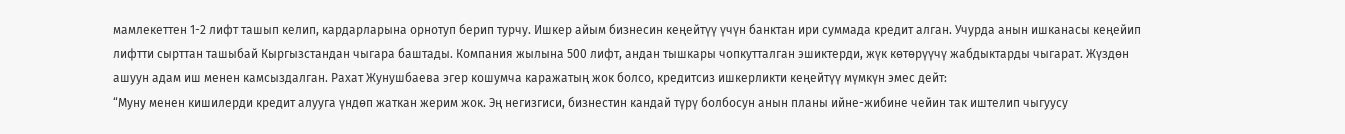мамлекеттен 1-2 лифт ташып келип, кардарларына орнотуп берип турчу. Ишкер айым бизнесин кеңейтүү үчүн банктан ири суммада кредит алган. Учурда анын ишканасы кеңейип лифтти сырттан ташыбай Кыргызстандан чыгара баштады. Компания жылына 500 лифт, андан тышкары чопкутталган эшиктерди, жүк көтөрүүчү жабдыктарды чыгарат. Жүздөн ашуун адам иш менен камсыздалган. Рахат Жунушбаева эгер кошумча каражатың жок болсо, кредитсиз ишкерликти кеңейтүү мүмкүн эмес дейт:
“Муну менен кишилерди кредит алууга үндөп жаткан жерим жок. Эң негизгиси, бизнестин кандай түрү болбосун анын планы ийне-жибине чейин так иштелип чыгуусу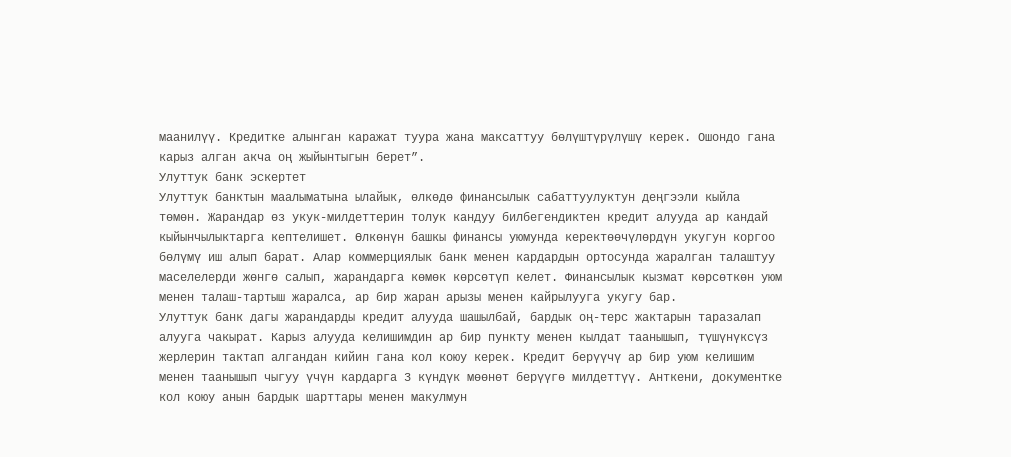маанилүү. Кредитке алынган каражат туура жана максаттуу бөлүштүрүлүшү керек. Ошондо гана карыз алган акча оң жыйынтыгын берет”.
Улуттук банк эскертет
Улуттук банктын маалыматына ылайык, өлкөдө финансылык сабаттуулуктун деңгээли кыйла төмөн. Жарандар өз укук-милдеттерин толук кандуу билбегендиктен кредит алууда ар кандай кыйынчылыктарга кептелишет. Өлкөнүн башкы финансы уюмунда керектөөчүлөрдүн укугун коргоо бөлүмү иш алып барат. Алар коммерциялык банк менен кардардын ортосунда жаралган талаштуу маселелерди жөнгө салып, жарандарга көмөк көрсөтүп келет. Финансылык кызмат көрсөткөн уюм менен талаш-тартыш жаралса, ар бир жаран арызы менен кайрылууга укугу бар.
Улуттук банк дагы жарандарды кредит алууда шашылбай, бардык оң-терс жактарын таразалап алууга чакырат. Карыз алууда келишимдин ар бир пункту менен кылдат таанышып, түшүнүксүз жерлерин тактап алгандан кийин гана кол коюу керек. Кредит берүүчү ар бир уюм келишим менен таанышып чыгуу үчүн кардарга 3 күндүк мөөнөт берүүгө милдеттүү. Анткени, документке кол коюу анын бардык шарттары менен макулмун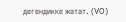дегендикке жатат. (VO)